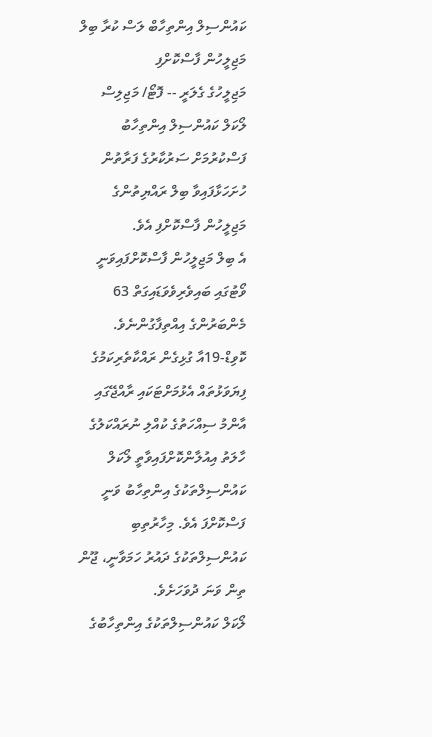ކައުންސިލް އިންތިހާބް ލަސް ކުރާ ބިލް މަޖިލީހުން ފާސްކޮށްފި
މަޖިލީހުގެ ގެލަރީ -- ފޮޓޯ/ މަޖިލިސް
ލޯކަލް ކައުންސިލް އިންތިހާބު ފަސްކުރުމަށް ސަރުކާރުގެ ފަރާތުން ހުށަހަޅާފައިވާ ބިލް ރައްޔިތުންގެ މަޖިލީހުން ފާސްކޮށްފި އެވެ.
އެ ބިލް މަޖިލީހުން ފާސްކޮށްފައިވަނީ ވޯޓުގައި ބައިވެރިވެވަޑައިގަތް 63 މެންބަރުންގެ އިއްތިފާގުންނެވެ.
ކޮވިޑް-19އާ ގުޅިގެން ރައްކާތެރިކަމުގެ ފިޔަވަޅުތައް އެޅުމަށްޓަކައި ރާއްޖޭގައި އާންމު ސިއްހަތުގެ ކުއްލި ނުރައްކަލުގެ ހާލަތު އިއުލާންކޮށްފައިވާތީ ލޯކަލް ކައުންސިލްތަކުގެ އިންތިހާބު ވަނީ ފަސްކޮށްފަ އެވެ. މިހާރުތިބި ކައުންސިލްތަކުގެ ދައުރު ހަމަވާނީ، ޖޫން ތިން ވަނަ ދުވަހަށެވެ.
ލޯކަލް ކައުންސިލްތަކުގެ އިންތިހާބުގެ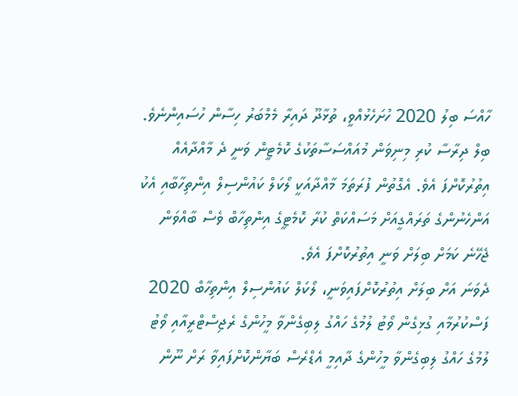ހާއްސަ ބިލު 2020 ހުށަހެޅުއްވީ، ތުޅާދޫ ދައިރާ މެމްބަރު ހިސާން ހުސައިންނެވެ.
ބިލް ދިރާސާ ކުރި މިނިވަން މުއައްސަސާތަކުގެ ކޮމެޓީން ވަނީ ދެ މާއްދާއެއް އިތުރުކޮށްފަ އެވެ. އެގޮތުން ފުރަތަމަ މާއްދާއަކީ ލޯކަލް ކައުންސިލް އިންތިހާބާއި އެކު އަންހެނުންގެ ތަރައްގީއަށް މަސައްކަތް ކުރާ ކޮމެޓީގެ އިންތިހާބް ވެސް ބާއްވަން ޖެހޭނެ ކަމަށް ބިލަށް ވަނީ އިތުރުކޮށްފަ އެވެ.
ދެވަނަ އަށް ބިލަށް އިތުރުކޮށްފައިވަނީ، ލޯކަލް ކައުންސިލް އިންތިހާބް 2020 ފަސްކުރުމާއި ގުޅިގެން ވޯޓު ލުމުގެ ހައްގު ލިބިގެންވާ މީހުންގެ ރެޖިސްޓްރީއާއި ވޯޓު ލުމުގެ ހައްގު ލިބިގެންވާ މީހުންގެ ދާއިމީ އެޑްރެސް ބަޔާންކޮށްފައިވާ ރަށް ނޫން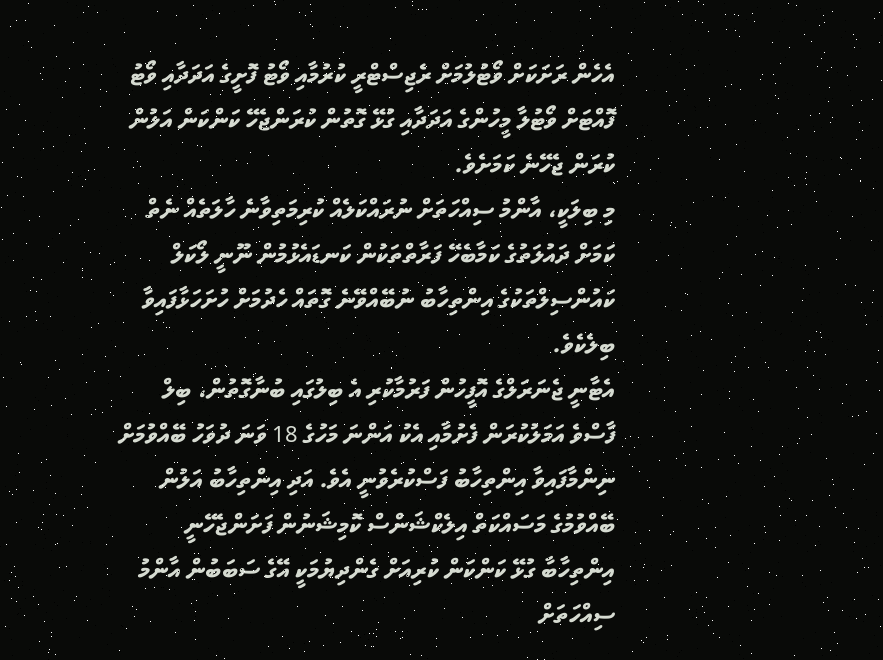އެހެން ރަށަކަށް ވޯޓުލުމަށް ރެޖިސްޓްރީ ކުރުމާއި ވޯޓު ފޮށީގެ އަދަދާއި ވޯޓު ފޮއްޓަށް ވޯޓުލާ މީހުންގެ އަދަދާއި ގުޅޭ ގޮތުން ކުރަންޖެހޭ ކަންކަން އަލުން ކުރަން ޖެހޭނެ ކަމަށެވެ.
މި ބިލަކީ، އާންމު ސިއްހަތަށް ނުރައްކަލެއް ކުރިމަތިވާނެ ހާލަތެއް ނެތް ކަމަށް ދައުލަތުގެ ކަމާބެހޭ ފަރާތްތަކުން ކަނޑައެޅުމުން ނޫނީ ލޯކަލް ކައުންސިލްތަކުގެ އިންތިހާބު ނުބޭއްވޭނެ ގޮތައް ހެދުމަށް ހުށަހަޅާފައިވާ ބިލެކެވެ.
އެޓާނީ ޖެނަރަލްގެ އޮފީހުން ފަރުމާކުރި އެ ބިލުގައި ބުނާގޮތުން، ބިލް ފާސްވެ އަމަލުކުރަން ފެށުމާއި އެކު އަންނަ މަހުގެ 18 ވަނަ ދުވަހު ބޭއްވުމަށް ނިންމާފައިވާ އިންތިހާބު ފަސްކުރެވުނީ އެވެ. އަދި އިންތިހާބު އަލުން ބޭއްވުމުގެ މަސައްކަތް އިލެކްޝަންސް ކޮމިޝަނުން ފަށަންޖެހޭނީ އިންތިހާބާ ގުޅޭ ކަންކަން ކުރިއަށް ގެންދިޔުމަކީ އޭގެ ސަބަބުން އާންމު ސިއްހަތަށް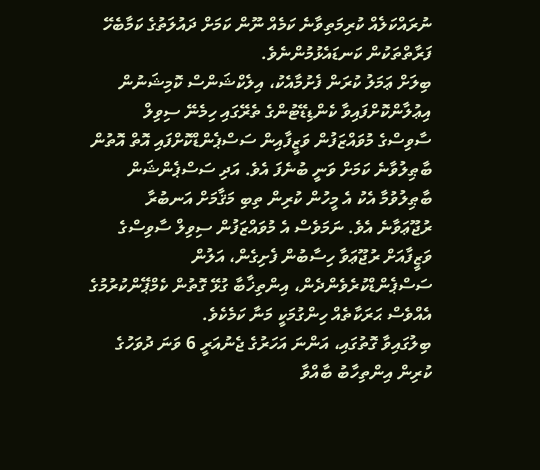ނުރައްކަލެއް ކުރިމަތިވާނެ ކަމެއް ނޫން ކަމަށް ދައުލަތުގެ ކަމާބެހޭ ފަރާތްތަކުން ކަނޑައެޅުމުންނެވެ.
ބިލަށް ޢަމަލު ކުރަން ފެށުމާއެކު، އިލެކްޝަންސް ކޮމިޝަނުން އިޢުލާންކޮށްފައިވާ ކެންޑިޑޭޓުންގެ ތެރޭގައި ހިމެނޭ ސިވިލް ސާވިސްގެ މުވައްޒަފުން ވަޒީފާއިން ސަސްޕެންޑްކޮށްފައި އޮތް އޮތުން ބާޠިލުވާނެ ކަމަށް ވަނީ ބުނެފަ އެވެ. އަދި ސަސްޕެންޝަން ބާޠިލުވުމާ އެކު އެ މީހުން ކުރިން ތިބި މަޤާމަށް އަނބުރާ ރުޖޫޢަވާނެ އެވެ. ނަމަވެސް އެ މުވައްޒަފުން ސިވިލް ސާވިސްގެ ވަޒީފާއަށް ރުޖޫޢަވާ ހިސާބުން ފެށިގެން، އަލުން ސަސްޕެންޑްކުރެވެންދެން، އިންތިޚާބާ ގުޅޭ ގޮތުން ކެމްޕޭންކުރުމުގެ އެއްވެސް ޙަރަކާތެއް ހިންގުމަކީ މަނާ ކަމެކެވެ.
ބިލުގައިވާ ގޮތުގައި، އަންނަ އަހަރުގެ ޖެނުއަރީ 6 ވަނަ ދުވަހުގެ ކުރިން އިންތިހާބު ބާއްވާ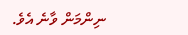ނިންމަން ވާނެ އެވެ.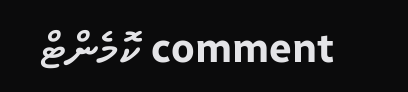comment ކޮމެންޓް